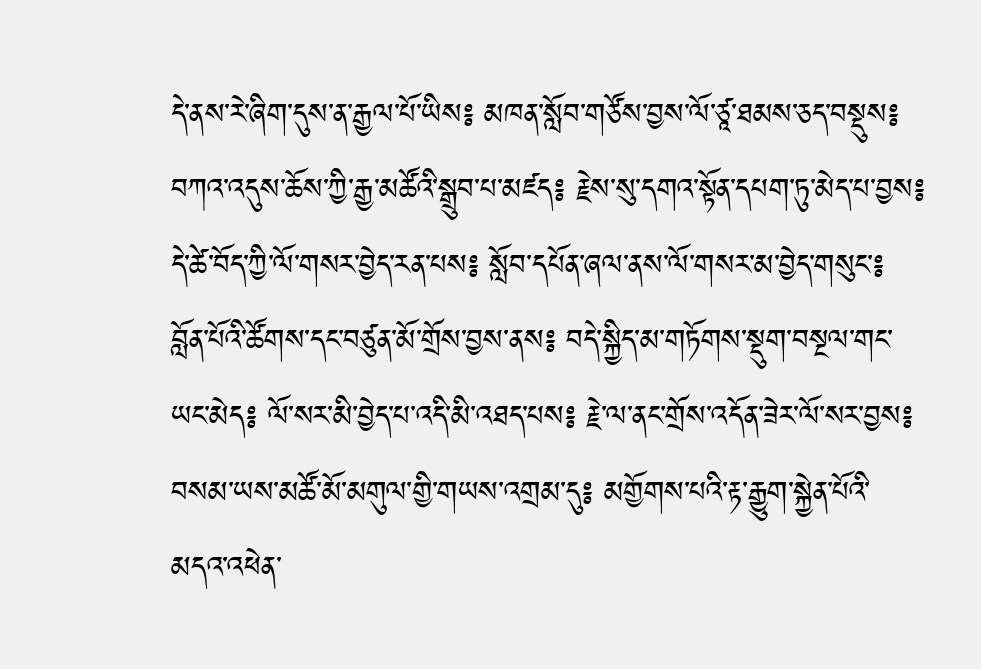དེ་ནས་རེ་ཞིག་དུས་ན་རྒྱལ་པོ་ཡིས༔ མཁན་སློབ་གཙོས་བྱས་ལོ་ཙཱ་ཐམས་ཅད་བསྡུས༔ བཀའ་འདུས་ཆོས་ཀྱི་རྒྱ་མཚོའི་སྒྲུབ་པ་མཛད༔ རྗེས་སུ་དགའ་སྟོན་དཔག་ཏུ་མེད་པ་བྱས༔ དེ་ཚེ་བོད་ཀྱི་ལོ་གསར་བྱེད་རན་པས༔ སློབ་དཔོན་ཞལ་ནས་ལོ་གསར་མ་བྱེད་གསུང་༔ བློན་པོའི་ཚོགས་དང་བཙུན་མོ་གྲོས་བྱས་ནས༔ བདེ་སྐྱིད་མ་གཏོགས་སྡུག་བསྔལ་གང་ཡང་མེད༔ ལོ་སར་མི་བྱེད་པ་འདི་མི་འཐད་པས༔ རྗེ་ལ་ནང་གྲོས་འདོན་ཟེར་ལོ་སར་བྱས༔ བསམ་ཡས་མཚོ་མོ་མགུལ་གྱི་གཡས་འགྲམ་དུ༔ མགྱོགས་པའི་རྟ་རྒྱུག་སྐྱེན་པོའི་མདའ་འཕེན་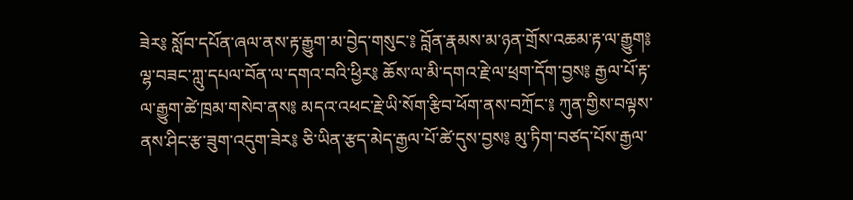ཟེར༔ སློབ་དཔོན་ཞལ་ནས་རྟ་རྒྱུག་མ་བྱེད་གསུང་༔ བློན་རྣམས་མ་ཉན་གྲོས་འཆམ་རྟ་ལ་རྒྱུག༔ ལྷ་བཟང་ཀླུ་དཔལ་བོན་ལ་དགའ་བའི་ཕྱིར༔ ཆོས་ལ་མི་དགའ་རྗེ་ལ་ཕྲག་དོག་བྱས༔ རྒྱལ་པོ་རྟ་ལ་རྒྱུག་ཚེ་ཁྲམ་གསེབ་ནས༔ མདའ་འཕང་རྗེ་ཡི་སོག་རྩིབ་ཕོག་ནས་བཀྲོང་༔ ཀུན་གྱིས་བལྟས་ནས་ཤིང་རྩ་ཟུག་འདུག་ཟེར༔ ཅི་ཡིན་རྩད་མེད་རྒྱལ་པོ་ཚེ་དུས་བྱས༔ མུ་ཏིག་བཙད་པོས་རྒྱལ་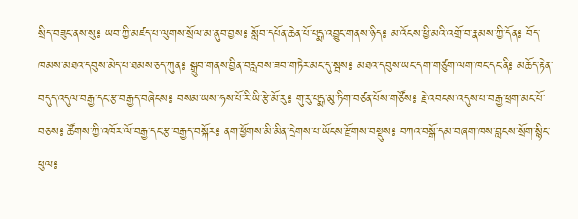སྲིད་བཟུང་ནས་སུ༔ ཡབ་ཀྱི་མཛད་པ་ལུགས་སྲོལ་མ་ནུབ་བྱས༔ སློབ་དཔོན་ཆེན་པོ་པདྨ་འབྱུང་གནས་ཉིད༔ མ་འོངས་ཕྱི་མའི་འགྲོ་བ་རྣམས་ཀྱི་དོན༔ བོད་ཁམས་མཐའ་དབུས་མེད་པ་ཐམས་ཅད་ཀུན༔ སྒྲུབ་གནས་བྱིན་བརླབས་ཟབ་གཏེར་མང་དུ་སྦས༔ མཐའ་དབུས་ཡང་དག་གཙུག་ལག་ཁང་དང་ནི༔ མཆོད་རྟེན་བདུད་འདུལ་བརྒྱ་དང་རྩ་བརྒྱད་བཞེངས༔ བསམ་ཡས་ཧས་པོ་རི་ཡི་རྩེ་མོ་རུ༔ གུ་རུ་པདྨ་མུ་ཏིག་བཙན་པོས་གཙོས༔ རྗེ་འབངས་འདུས་པ་བརྒྱ་ཕྲག་མང་པོ་བཅས༔ ཚོགས་ཀྱི་འཁོར་ལོ་བརྒྱ་དང་རྩ་བརྒྱད་བསྐོར༔ ནག་ཕྱོགས་མི་མིན་དྲེགས་པ་ཡོངས་རྫོགས་བསྡུས༔ བཀའ་བསྒོ་དམ་བཞག་ཁས་བླངས་སྲོག་སྙིང་ཕུལ༔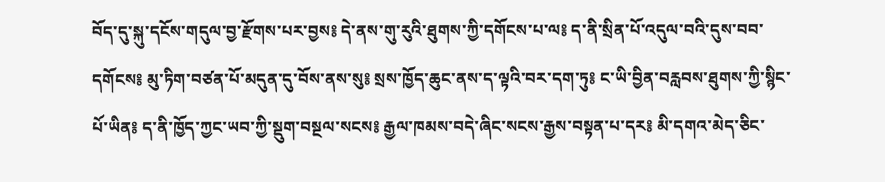བོད་དུ་སྐུ་དངོས་གདུལ་བྱ་རྫོགས་པར་བྱས༔ དེ་ནས་གུ་རུའི་ཐུགས་ཀྱི་དགོངས་པ་ལ༔ ད་ནི་སྲིན་པོ་འདུལ་བའི་དུས་བབ་དགོངས༔ མུ་ཏིག་བཙན་པོ་མདུན་དུ་བོས་ནས་སུ༔ སྲས་ཁྱོད་ཆུང་ནས་ད་ལྟའི་བར་དག་ཏུ༔ ང་ཡི་བྱིན་བརླབས་ཐུགས་ཀྱི་སྙིང་པོ་ཡིན༔ ད་ནི་ཁྱོད་ཀྱང་ཡབ་ཀྱི་སྡུག་བསྔལ་སངས༔ རྒྱལ་ཁམས་བདེ་ཞིང་སངས་རྒྱས་བསྟན་པ་དར༔ མི་དགའ་མེད་ཅིང་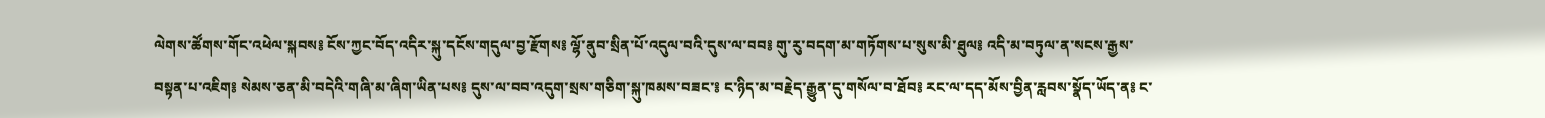ལེགས་ཚོགས་གོང་འཕེལ་སྐབས༔ ངོས་ཀྱང་བོད་འདིར་སྐུ་དངོས་གདུལ་བྱ་རྫོགས༔ ལྷོ་ནུབ་སྲིན་པོ་འདུལ་བའི་དུས་ལ་བབ༔ གུ་རུ་བདག་མ་གཏོགས་པ་སུས་མི་ཐུལ༔ འདི་མ་བཏུལ་ན་སངས་རྒྱས་བསྟན་པ་འཇིག༔ སེམས་ཅན་མི་བདེའི་གཞི་མ་ཞིག་ཡིན་པས༔ དུས་ལ་བབ་འདུག་སྲས་གཅིག་སྐུ་ཁམས་བཟང་༔ ང་ཉིད་མ་བརྗེད་རྒྱུན་དུ་གསོལ་བ་ཐོབ༔ རང་ལ་དད་མོས་བྱིན་རླབས་སྣོད་ཡོད་ན༔ ང་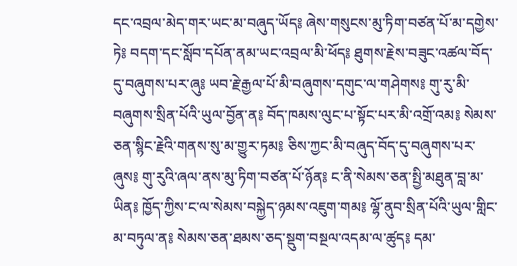དང་འབྲལ་མེད་གར་ཡང་མ་བཞུད་ཡོད༔ ཞེས་གསུངས་མུ་ཏིག་བཙན་པོ་མ་དགྱེས་ཏེ༔ བདག་དང་སློབ་དཔོན་ནམ་ཡང་འབྲལ་མི་ཕོད༔ ཐུགས་རྗེས་བཟུང་འཚལ་བོད་དུ་བཞུགས་པར་ཞུ༔ ཡབ་རྗེ་རྒྱལ་པོ་མི་བཞུགས་དགུང་ལ་གཤེགས༔ གུ་རུ་མི་བཞུགས་སྲིན་པོའི་ཡུལ་བྱོན་ན༔ བོད་ཁམས་ལུང་པ་སྟོང་པར་མི་འགྲོ་འམ༔ སེམས་ཅན་སྙིང་རྗེའི་གནས་སུ་མ་གྱུར་ཏམ༔ ཅིས་ཀྱང་མི་བཞུད་བོད་དུ་བཞུགས་པར་ཞུས༔ གུ་རུའི་ཞལ་ནས་མུ་ཏིག་བཙན་པོ་ཉོན༔ ང་ནི་སེམས་ཅན་སྤྱི་མཐུན་བླ་མ་ཡིན༔ ཁྱོད་ཀྱིས་ང་ལ་སེམས་བསྐྱེད་ཉམས་འཇུག་གམ༔ ལྷོ་ནུབ་སྲིན་པོའི་ཡུལ་གླིང་མ་བཏུལ་ན༔ སེམས་ཅན་ཐམས་ཅད་སྡུག་བསྔལ་འདམ་ལ་ཚུད༔ དམ་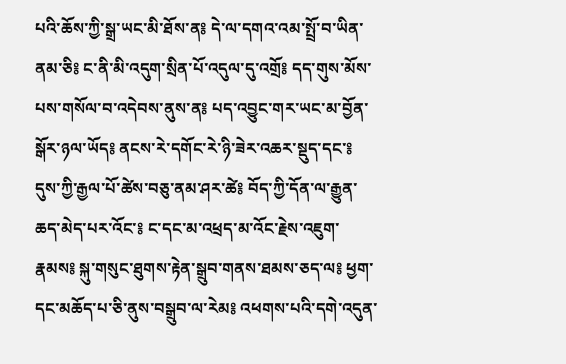པའི་ཆོས་ཀྱི་སྒྲ་ཡང་མི་ཐོས་ན༔ དེ་ལ་དགའ་འམ་སྤྲོ་བ་ཡིན་ནམ་ཅི༔ ང་ནི་མི་འདུག་སྲིན་པོ་འདུལ་དུ་འགྲོ༔ དད་གུས་མོས་པས་གསོལ་བ་འདེབས་ནུས་ན༔ པད་འབྱུང་གར་ཡང་མ་བྱོན་སྒོར་ཉལ་ཡོད༔ ནངས་རེ་དགོང་རེ་ཉི་ཟེར་འཆར་སྡུད་དང་༔ དུས་ཀྱི་རྒྱལ་པོ་ཚེས་བཅུ་ནམ་ཤར་ཚེ༔ བོད་ཀྱི་དོན་ལ་རྒྱུན་ཆད་མེད་པར་འོང་༔ ང་དང་མ་འཕྲད་མ་འོང་རྗེས་འཇུག་རྣམས༔ སྐུ་གསུང་ཐུགས་རྟེན་སྒྲུབ་གནས་ཐམས་ཅད་ལ༔ ཕྱག་དང་མཆོད་པ་ཅི་ནུས་བསྒྲུབ་ལ་རེམ༔ འཕགས་པའི་དགེ་འདུན་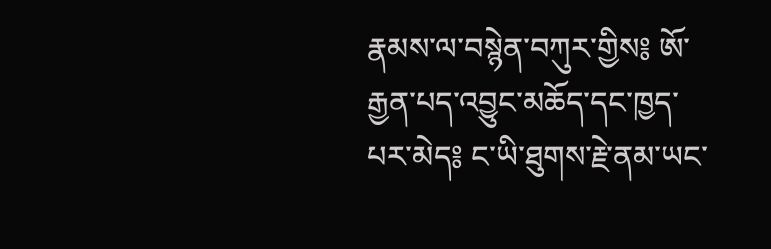རྣམས་ལ་བསྙེན་བཀུར་གྱིས༔ ཨོ་རྒྱན་པད་འབྱུང་མཆོད་དང་ཁྱད་པར་མེད༔ ང་ཡི་ཐུགས་རྗེ་ནམ་ཡང་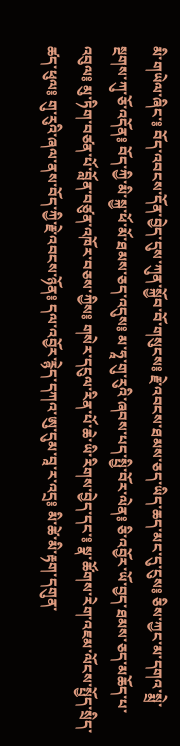མི་གཡེལ་ཞིང་༔ བོད་འབངས་དོན་བྱེད་དུས་ཀུན་སྐྱོབ་བོ་གསུངས༔ རྗེ་འབངས་ཐམས་ཅད་ཡིད་ཆད་མང་དུ་ངུས༔ ཅིས་ཀྱང་མ་དགའ་སྨྲེ་སྔགས་ཀུ་ཅོ་འདོན༔ བོད་ཀྱི་མི་སྐྱ་ཕོ་མོ་ཐམས་ཅད་འདུས༔ མ་ཧཱ་གུ་རུའི་ཞབས་པད་སྤྱི་བོར་ལེན༔ ཅི་འབྱོར་ཡོ་བྱད་ཐམས་ཅད་མཆོད་པ་འབུལ༔ མུ་ཏིག་བཙན་པོ་བློན་བཙུན་འཁོར་བཅས་ཀྱིས༔ གསེར་དངུལ་རིན་པོ་ཆེ་ཡི་རིགས་བྱེད་དང་༔ སྣ་ཚོགས་རེག་འཇམ་ལོངས་སྤྱོད་སྲིད་ཚད་ཕུལ༔ གུ་རུའི་ཞལ་ནས་བོད་ཀྱི་རྗེ་འབངས་ཉོན༔ དལ་འབྱོར་རྙེད་དཀའ་ཨུ་དུམ་བཱ་ར་འདྲ༔ མི་ཚེ་མི་རྟག་དགུན་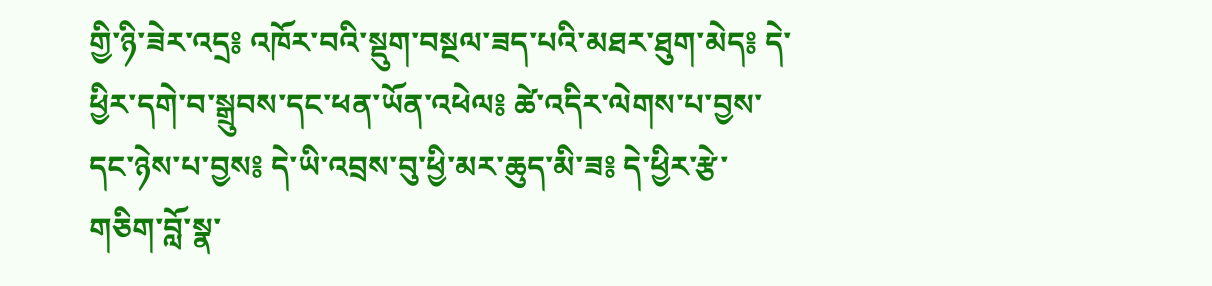གྱི་ཉི་ཟེར་འདྲ༔ འཁོར་བའི་སྡུག་བསྔལ་ཟད་པའི་མཐར་ཐུག་མེད༔ དེ་ཕྱིར་དགེ་བ་སྒྲུབས་དང་ཕན་ཡོན་འཕེལ༔ ཚེ་འདིར་ལེགས་པ་བྱས་དང་ཉེས་པ་བྱས༔ དེ་ཡི་འབྲས་བུ་ཕྱི་མར་ཆུད་མི་ཟ༔ དེ་ཕྱིར་རྩེ་གཅིག་བློ་སྣ་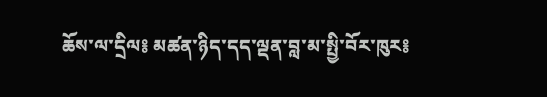ཆོས་ལ་དྲིལ༔ མཚན་ཉིད་དད་ལྡན་བླ་མ་སྤྱི་བོར་ཁུར༔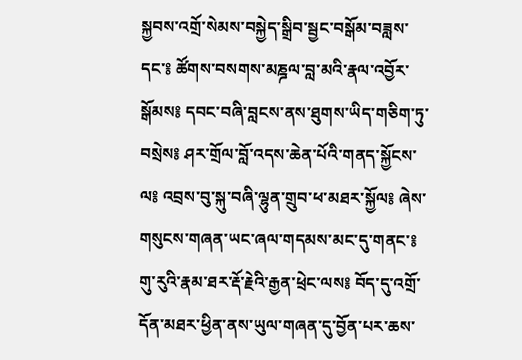སྐྱབས་འགྲོ་སེམས་བསྐྱེད་སྒྲིབ་སྦྱང་བསྒོམ་བཟླས་དང་༔ ཚོགས་བསགས་མཎྜལ་བླ་མའི་རྣལ་འབྱོར་སྒོམས༔ དབང་བཞི་བླངས་ནས་ཐུགས་ཡིད་གཅིག་ཏུ་བསྲེས༔ ཤར་གྲོལ་བློ་འདས་ཆེན་པོའི་གནད་སྐྱོངས་ལ༔ འབྲས་བུ་སྐུ་བཞི་ལྷུན་གྲུབ་ཕ་མཐར་སྐྱོལ༔ ཞེས་གསུངས་གཞན་ཡང་ཞལ་གདམས་མང་དུ་གནང་༔ གུ་རུའི་རྣམ་ཐར་རྡོ་རྗེའི་རྒྱན་ཕྲེང་ལས༔ བོད་དུ་འགྲོ་དོན་མཐར་ཕྱིན་ནས་ཡུལ་གཞན་དུ་བྱོན་པར་ཆས་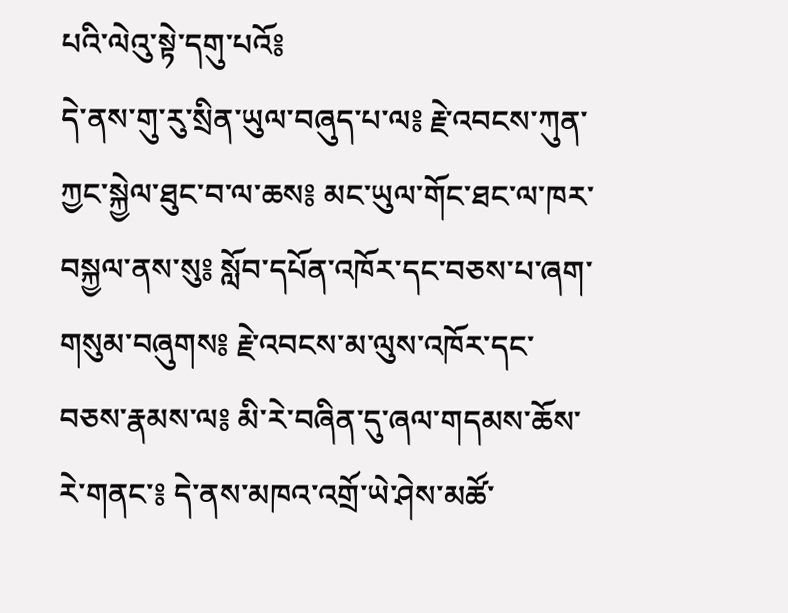པའི་ལེའུ་སྟེ་དགུ་པའོ༔
དེ་ནས་གུ་རུ་སྲིན་ཡུལ་བཞུད་པ་ལ༔ རྗེ་འབངས་ཀུན་ཀྱང་སྐྱེལ་ཐུང་བ་ལ་ཆས༔ མང་ཡུལ་གོང་ཐང་ལ་ཁར་བསྐྱལ་ནས་སུ༔ སློབ་དཔོན་འཁོར་དང་བཅས་པ་ཞག་གསུམ་བཞུགས༔ རྗེ་འབངས་མ་ལུས་འཁོར་དང་བཅས་རྣམས་ལ༔ མི་རེ་བཞིན་དུ་ཞལ་གདམས་ཆོས་རེ་གནང་༔ དེ་ནས་མཁའ་འགྲོ་ཡེ་ཤེས་མཚོ་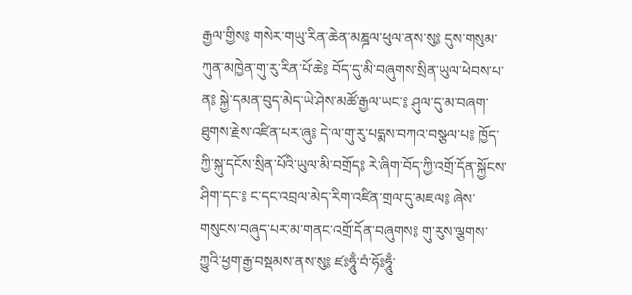རྒྱལ་གྱིས༔ གསེར་གཡུ་རིན་ཆེན་མཎྜལ་ཕུལ་ནས་སུ༔ དུས་གསུམ་ཀུན་མཁྱེན་གུ་རུ་རིན་པོ་ཆེ༔ བོད་དུ་མི་བཞུགས་སྲིན་ཡུལ་ཕེབས་པ་ན༔ སྐྱེ་དམན་བུད་མེད་ཡེ་ཤེས་མཚོ་རྒྱལ་ཡང་༔ ཤུལ་དུ་མ་བཞག་ཐུགས་རྗེས་འཛིན་པར་ཞུ༔ དེ་ལ་གུ་རུ་པདྨས་བཀའ་བསྩལ་པ༔ ཁྱོད་ཀྱི་སྐུ་དངོས་སྲིན་པོའི་ཡུལ་མི་བགྲོད༔ རེ་ཞིག་བོད་ཀྱི་འགྲོ་དོན་སྐྱོངས་ཤིག་དང་༔ ང་དང་འབྲལ་མེད་རིག་འཛིན་གྲལ་དུ་མཇལ༔ ཞེས་གསུངས་བཞུད་པར་མ་གནང་འགྲོ་དོན་བཞུགས༔ གུ་རུས་ལྕགས་ཀྱུའི་ཕྱག་རྒྱ་བསྡམས་ནས་སུ༔ ཛཿཧཱུྃ་བཾ་ཧོཿཧཱུྃ་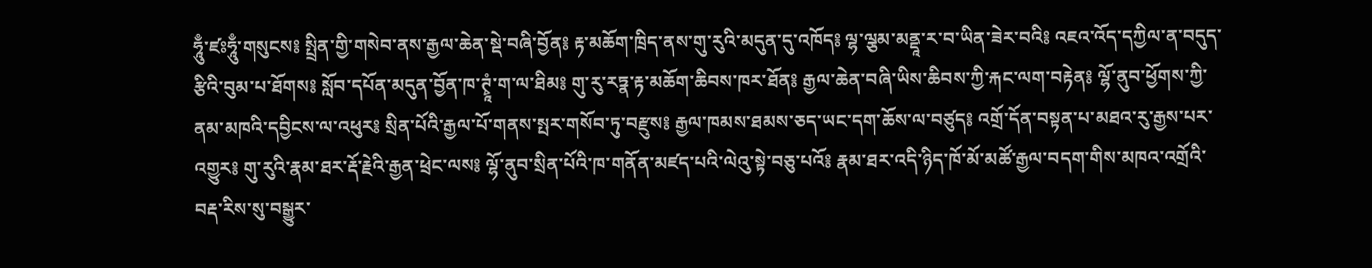ཧཱུྃ་ཛཿཧཱུྃ་གསུངས༔ སྤྲིན་གྱི་གསེབ་ནས་རྒྱལ་ཆེན་སྡེ་བཞི་བྱོན༔ རྟ་མཆོག་ཁྲིད་ནས་གུ་རུའི་མདུན་དུ་འཁོད༔ ལྷ་ལྕམ་མནྡཱ་ར་བ་ཡིན་ཟེར་བའི༔ འཇའ་འོད་དཀྱིལ་ན་བདུད་རྩིའི་བུམ་པ་ཐོགས༔ སློབ་དཔོན་མདུན་བྱོན་ཁ་ཊྭཱཾ་ག་ལ་ཐིམ༔ གུ་རུ་རཏྣ་རྟ་མཆོག་ཆིབས་ཁར་ཐོན༔ རྒྱལ་ཆེན་བཞི་ཡིས་ཆིབས་ཀྱི་རྐང་ལག་བརྟེན༔ ལྷོ་ནུབ་ཕྱོགས་ཀྱི་ནམ་མཁའི་དབྱིངས་ལ་འཕུར༔ སྲིན་པོའི་རྒྱལ་པོ་གནས་སྤར་གསོབ་ཏུ་བརྫུས༔ རྒྱལ་ཁམས་ཐམས་ཅད་ཡང་དག་ཆོས་ལ་བཙུད༔ འགྲོ་དོན་བསྟན་པ་མཐའ་རུ་རྒྱས་པར་འགྱུར༔ གུ་རུའི་རྣམ་ཐར་རྡོ་རྗེའི་རྒྱན་ཕྲེང་ལས༔ ལྷོ་ནུབ་སྲིན་པོའི་ཁ་གནོན་མཛད་པའི་ལེའུ་སྟེ་བཅུ་པའོ༔ རྣམ་ཐར་འདི་ཉིད་ཁོ་མོ་མཚོ་རྒྱལ་བདག་གིས་མཁའ་འགྲོའི་བརྡ་རིས་སུ་བསྒྱུར་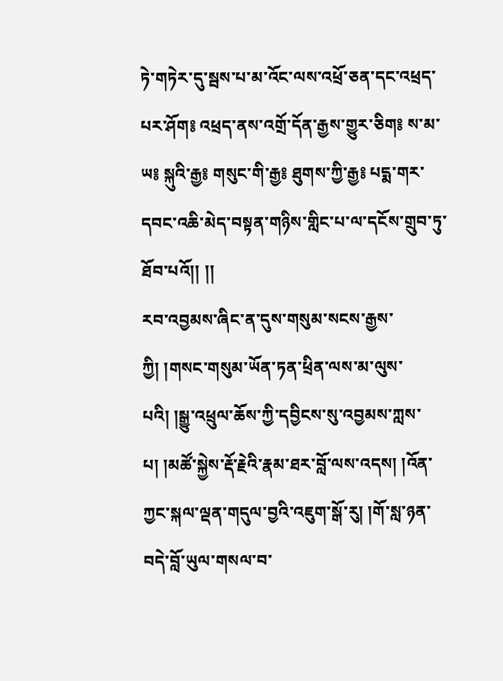ཏེ་གཏེར་དུ་སྦས་པ་མ་འོང་ལས་འཕྲོ་ཅན་དང་འཕྲད་པར་ཤོག༔ འཕྲད་ནས་འགྲོ་དོན་རྒྱས་གྱུར་ཅིག༔ ས་མ་ཡ༔ སྐུའི་རྒྱ༔ གསུང་གི་རྒྱ༔ ཐུགས་ཀྱི་རྒྱ༔ པདྨ་གར་དབང་འཆི་མེད་བསྟན་གཉིས་གླིང་པ་ལ་དངོས་གྲུབ་ཏུ་ཐོབ་པའོ།། །།
རབ་འབྱམས་ཞིང་ན་དུས་གསུམ་སངས་རྒྱས་ཀྱི། །གསང་གསུམ་ཡོན་ཏན་ཕྲིན་ལས་མ་ལུས་པའི། །སྒྱུ་འཕྲུལ་ཆོས་ཀྱི་དབྱིངས་སུ་འབྱམས་ཀླས་པ། །མཚོ་སྐྱེས་རྡོ་རྗེའི་རྣམ་ཐར་བློ་ལས་འདས། །འོན་ཀྱང་སྐལ་ལྡན་གདུལ་བྱའི་འཇུག་སྒོ་རུ། །གོ་སླ་ཉན་བདེ་བློ་ཡུལ་གསལ་བ་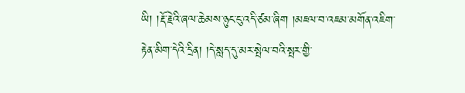ཡི། །རྡོ་རྗེའི་ཞལ་ཆེམས་ཉུང་ངུ་འདི་ཙམ་ཞིག །མཇལ་བ་འཇམ་མགོན་འཇིག་རྟེན་མིག་དེའི་དྲིན། །དེ་སླད་དུ་མར་སྤེལ་བའི་སྤར་གྱི་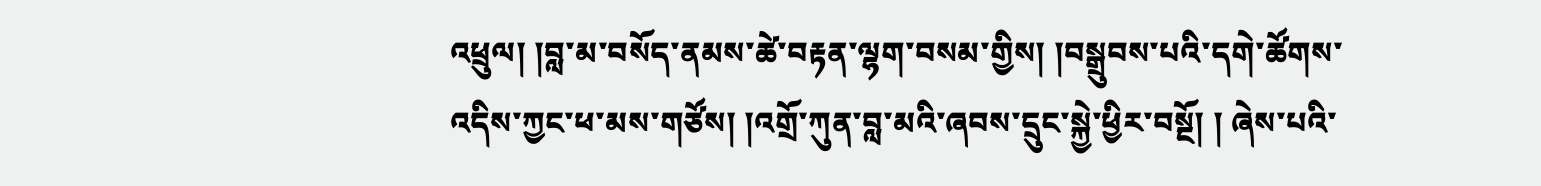འཕྲུལ། །བླ་མ་བསོད་ནམས་ཚེ་བརྟན་ལྷག་བསམ་གྱིས། །བསྒྲུབས་པའི་དགེ་ཚོགས་འདིས་ཀྱང་ཕ་མས་གཙོས། །འགྲོ་ཀུན་བླ་མའི་ཞབས་དྲུང་སྐྱེ་ཕྱིར་བསྔོ། ། ཞེས་པའི་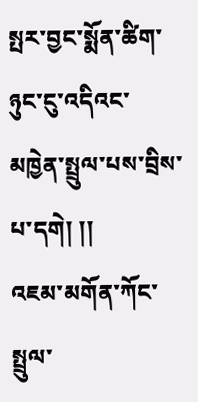སྤར་བྱང་སྨོན་ཚིག་ཉུང་ངུ་འདིའང་མཁྱེན་སྤྲུལ་པས་བྲིས་པ་དགེ། །།
འཇམ་མགོན་ཀོང་སྤྲུལ་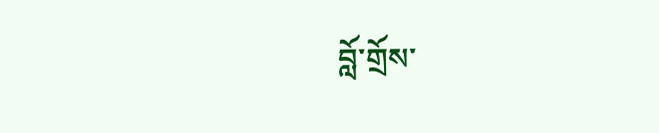བློ་གྲོས་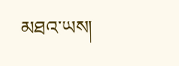མཐའ་ཡས།